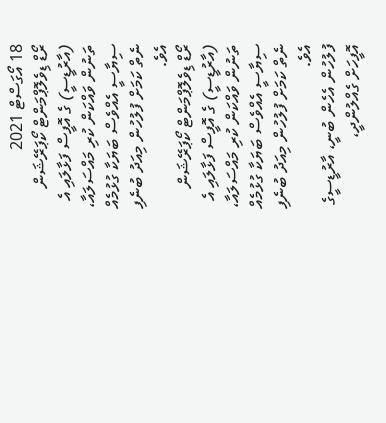18 އޯގަސްޓް 2021
ރޯޑް ޑިވެލޮޕްމަންޓް ކޯޕަރޭޝަން (އާރުޑީސީ) ގެ އޮފީސް ފަޅާލައި އެ ތަނުން ވައްކަން ކުރި މައްސަލައާ، ސިޔާސީ އެއްވެސް ބަޔަކާ ގުޅުމެއް ނެތް ކަމަށް ފުލުހުން މިއަދު ބުނެފި އެވެ.
ރޯޑް ޑިވެލޮޕްމަންޓް ކޯޕަރޭޝަން (އާރުޑީސީ) ގެ އޮފީސް ފަޅާލައި އެ ތަނުން ވައްކަން ކުރި މައްސަލައާ، ސިޔާސީ އެއްވެސް ބަޔަކާ ގުޅުމެއް ނެތް ކަމަށް ފުލުހުން މިއަދު ބުނެފި އެވެ.
ފުލުހުން އެހެން ބުނީ، އާރުޑީސީގެ އޮފީހަށް ގެއްލުންދީ،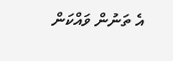އެ ތަނުން ވައްކަން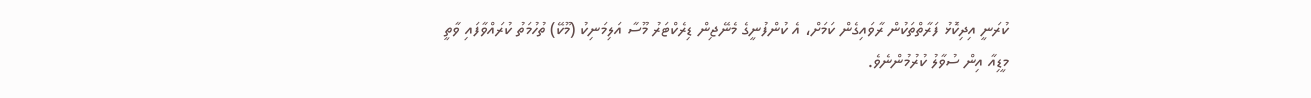ކުރަނީ އިދިކޮޅު ފަރާތްތަކުން ރާވައިގެން ކަމަށް، އެ ކުންފުނީގެ މެނޭޖިން ޑިރެކްޓަރު މޫސާ އަލިމަނިކު (މޫކޭ) ތުހުމަތު ކުރައްވާފައި ވާތީ މީޑިއާ އިން ސުވާލު ކުރުމުންނެވެ.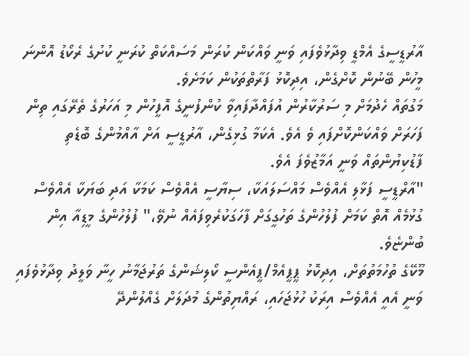އާރުޑީސީގެ އެމްޑީ ވިދާޅުވެފައި ވަނީ ވައްކަން ކުރަން މަސައްކަތް ކުރަނީ ކުށުގެ ރެކޯޑު އޮންނަ މީހުން ބޭނުން ކޮށްގެން، އިދިކޮޅު ފަރާތްތަކުން ކަމަށެވެ.
މަގުތައް ހެދުމަށް މި ސަރުކާރުން އުފައްދާފައިވާ ކުންފުނީގެ އޮފީހުން މި އަހަރުގެ ތެރޭގައި ތިން ފަހަރަށް ވައްކަންކޮށްފައި ވެ އެވެ. އެކަމާ ގުޅިގެން، އާރުޑީސީ އަށް އާއްމުންގެ ބޮޑެތި ފާޑުކިޔުންތައް ވަނީ އަމާޒުވެފަ އެވެ.
"އާރްޑީސީ ފަޅާލި އެއްވެސް މައްސަލައަކާ، ސިޔާސީ އެއްވެސް ކަމަކާ އަދި ބަޔަކާ އެއްވެސް ގުޅުމެއް އޮތް ކަމަށް ފުލުހުންގެ ތަހުގީގަށް ފާހަގަކުރެވިފައެއް ނުވޭ،" ފުލުހުންގެ މީޑިއާ އިން ބުންޏެވެ.
މޫކޭގެ ތުހުމަތުތަށް، އިދިކޮޅު ޕީޕީއެމް/ޕީއެންސީ ކޯލިޝަންގެ ތަރުޖަމާނު ހީނާ ވަލީދު ވިދާޅުވެފައި ވަނީ އެއީ އެއްވެސް އިރަކު ހުޅުޖަހައި، ރައްޔިތުންގެ މުދަލަށް ގެއްލުންދޭ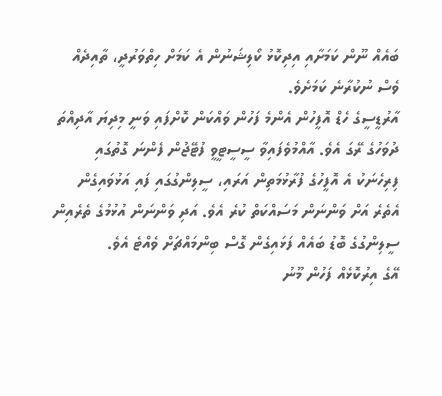ބައެއް ނޫން ކަމަށާއި އިދިކޮޅު ކޯލިޝަނުން އެ ކަމަށް ހިތްވަރުދީ، ތާއިދެއް ވެސް ނުކުރާނެ ކަމަށެވެ.
އާރުޑީސީގެ ހެޑް އޮފީހުން އެންމެ ފަހުން ވައްކަން ކޮށްފައި ވަނީ މިދިޔަ އާދިއްތަ ދުވަހުގެ ރޭގަ އެވެ. އާއްމުވެފައިވާ ސީސީޓީވީ ފުޓޭޖުން ފެންނަ ގޮތުގައި ފިރިހެނަކު އެ އޮފީހުގެ ފުރާޅުމަތިން އަރައި، ސީލިންގުގައި ފައި އަޅުވައިގެން އެތެރެ އަށް ވަންނަން މަސައްކަތް ކުރެ އެވެ. އަދި ވަންނަން އުޅުމުގެ ތެރެއިން ސީލިންގުގެ ބޮޑު ބައެއް ފަޅައިގެން ގޮސް ބިންމައްޗަށް ވެއްޓެ އެވެ.
އޭގެ އިރުކޮޅެއް ފަހުން މޫނު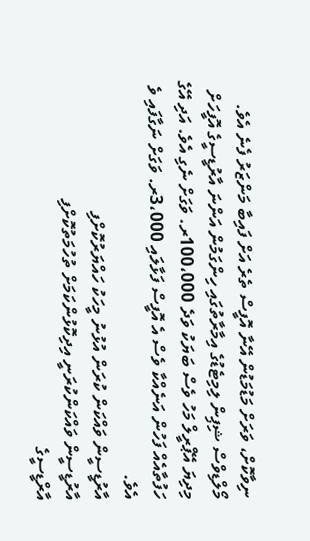ނިވާކޮށް، ވަރަށް މަޑުމަޑުން އޭނާ އޮފީސް ތެރެ އަށް ފައިބާ މަންޒަރު ފެނެ އެވެ.
މޯލްޑިވްސް ޝިޕިން ލިމިޓެޑުގެ އިމާރާތުގައި ހިންގަމުން އަންނަ އާރުޑީސީގެ އޮފީހަށް މިދިޔަ އޭޕްރީލް މަހު ވެސް ބަޔަކު ވަދެ 100،000ރ. ވަގަށް ނެގި އެވެ. އަދި އޭގެ ހަފުތާއެއް ފަހުން އަނެއްކާ ވެސް އެ އޮފީސް ފަޅާލައި 3،000ރ. ވަގަށް ނަގާފައި ވެ އެވެ.
އާރުޑީސީން ވައްކަން ކުރަން އުޅުނު މީހަކު ހައްޔަރުކޮށްފި
އާރުޑީސީން ވައްކަންކުރަނީ އިދިކޮޅުންކަމަށް ތުހުމަތުކޮށްފި
އާރްޑީސީގެ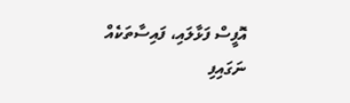އޮފީސް ފަޅާލައި، ފައިސާތަކެއް ނަގައިފި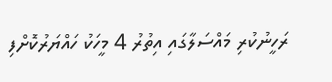ރަހީނުކުރި މައްސަލާގައި އިތުރު 4 މީހަކު ހައްޔަރުކޮށްފި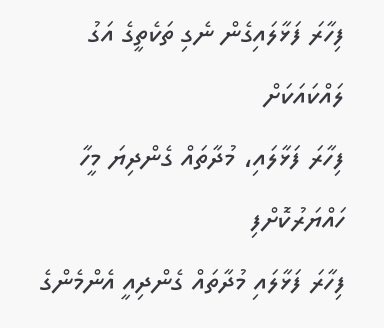ފިހާރަ ފަޅާލައިގެން ނެގި ތަކެތީގެ އަގު ލައްކައަކަށް
ފިހާރަ ފަޅާލައި، މުދާތައް ގެންދިޔަ މީހާ ހައްޔަރުކޮށްފި
ފިހާރަ ފަޅާލައި މުދާތައް ގެންދިއީ އެންމެންގެ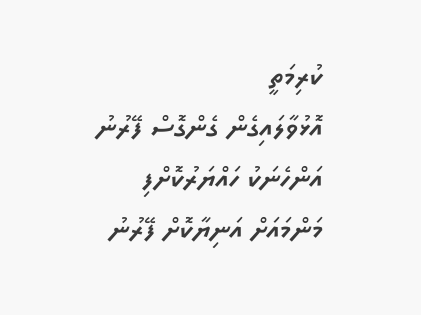ކުރިމަތީ
އޮޅުވާލައިގެން ގެންގޮސް ފޭރުނު އަންހެނަކު ހައްޔަރުކޮށްފި
މަންމައަށް އަނިޔާކޮށް ފޭރުނު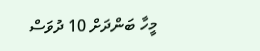މީހާ ބަންދަށް 10 ދުވަސް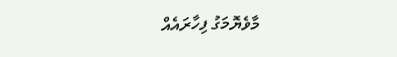މާވެޔޮމަގު ފިހާރައެއް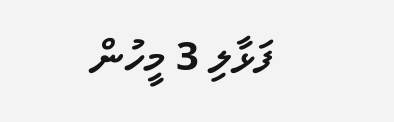ފަޅާލި 3 މީހުން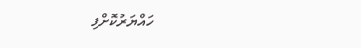ހައްޔަރުކޮށްފި